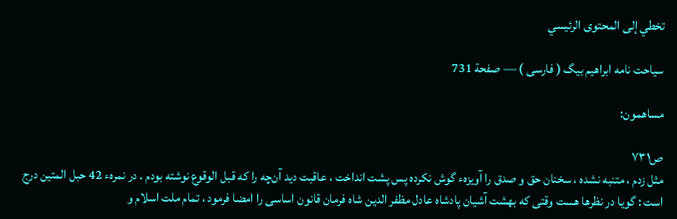تخطي إلى المحتوى الرئيسي

سياحت نامه ابراهيم بيگ ( فارسى ) — صفحة 731

مساهمون:

ص٧٣١
مثل زدم ، متنبه نشده ، سخنان حق و صدق را آويزهء گوش نكرده پس پشت انداخت ، عاقبت ديد آن‌چه را كه قبل الوقوع نوشته بودم . در نمرهء 42 حبل المتين درج است : گويا در نظرها هست وقتى كه بهشت آشيان پادشاه عادل مظفر الدين شاه فرمان قانون اساسى را امضا فرمود ، تمام ملت اسلام و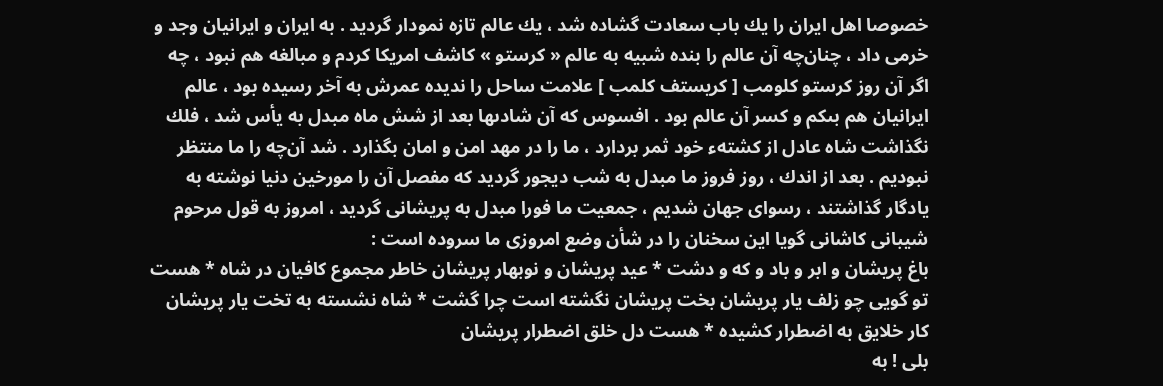خصوصا اهل ايران را يك باب سعادت گشاده شد ، يك عالم تازه نمودار گرديد . به ايران و ايرانيان وجد و خرمى داد ، چنان‌چه آن عالم را بنده شبيه به عالم « كرستو » كاشف امريكا كردم و مبالغه هم نبود ، چه اگر آن روز كرستو كلومب [ كريستف كلمب ] علامت ساحل را نديده عمرش به آخر رسيده بود ، عالم ايرانيان هم بىكم و كسر آن عالم بود . افسوس كه آن شادىها بعد از شش ماه مبدل به يأس شد ، فلك نگذاشت شاه عادل از كشتهء خود ثمر بردارد ، ما را در مهد امن و امان بگذارد . شد آن‌چه را ما منتظر نبوديم . بعد از اندك ، روز فروز ما مبدل به شب ديجور گرديد كه مفصل آن را مورخين دنيا نوشته به يادگار گذاشتند ، رسواى جهان شديم ، جمعيت ما فورا مبدل به پريشانى گرديد ، امروز به قول مرحوم شيبانى كاشانى گويا اين سخنان را در شأن وضع امروزى ما سروده است :
باغ پريشان و ابر و باد و كه و دشت * عيد پريشان و نوبهار پريشان خاطر مجموع كافيان در شاه * هست تو گويى چو زلف يار پريشان بخت پريشان نگشته است چرا گشت * شاه نشسته به تخت يار پريشان كار خلايق به اضطرار كشيده * هست دل خلق اضطرار پريشان
بلى ! به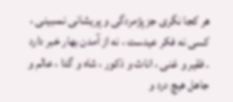هر كجا نگرى جز پژمردگى و پريشانى نمىبينى ، كسى نه فكر عيدست ، نه از آمدن بهار خبر دارد . فقير و غنى ، اناث و ذكور ، شاه و گدا ، عالم و جاهل هيچ درد و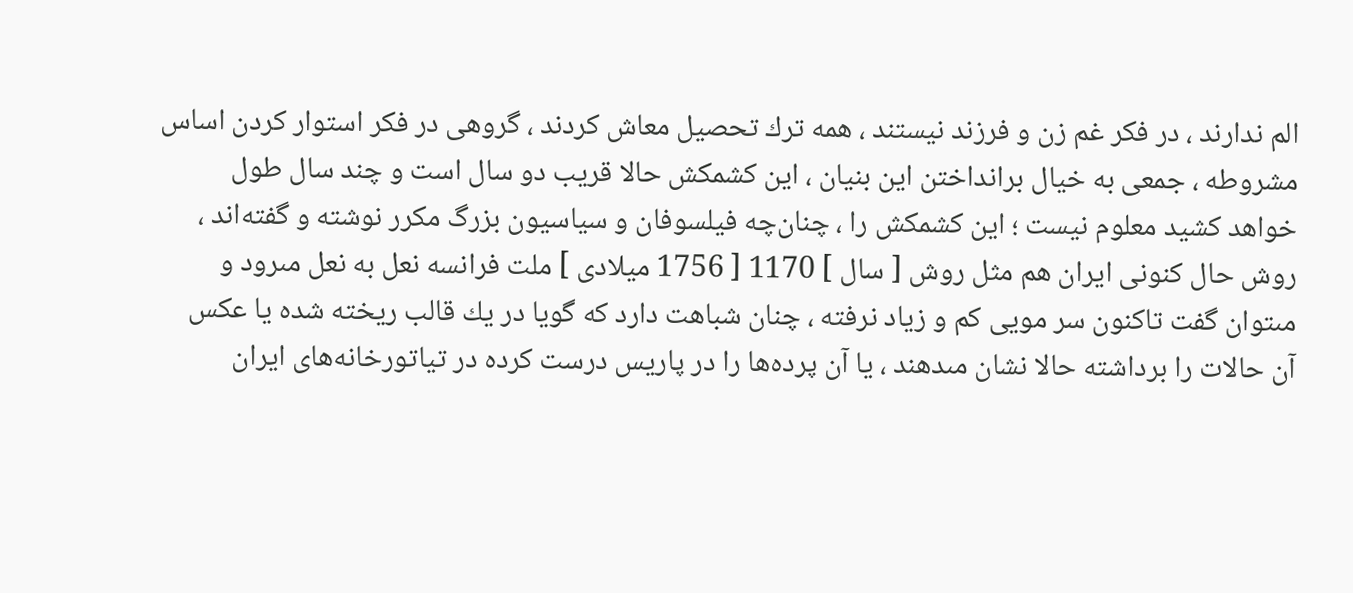الم ندارند ، در فكر غم زن و فرزند نيستند ، همه ترك تحصيل معاش كردند ، گروهى در فكر استوار كردن اساس مشروطه ، جمعى به خيال برانداختن اين بنيان ، اين كشمكش حالا قريب دو سال است و چند سال طول خواهد كشيد معلوم نيست ؛ اين كشمكش را ، چنان‌چه فيلسوفان و سياسيون بزرگ مكرر نوشته و گفته‌اند ، روش حال كنونى ايران هم مثل روش [ سال ] 1170 [ 1756 ميلادى ] ملت فرانسه نعل به نعل مىرود و مىتوان گفت تاكنون سر مويى كم و زياد نرفته ، چنان شباهت دارد كه گويا در يك قالب ريخته شده يا عكس آن حالات را برداشته حالا نشان مىدهند ، يا آن پرده‌ها را در پاريس درست كرده در تياتورخانه‌هاى ايران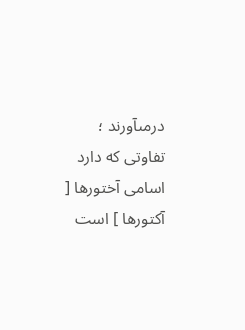درمىآورند ؛ تفاوتى كه دارد اسامى آختورها [ آكتورها ] است